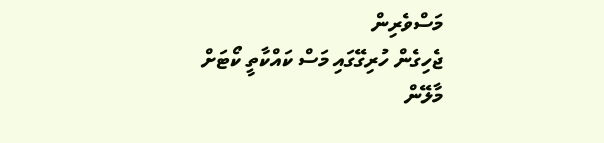މަސްވެރިން
ޖެހިގެން ހުރިގޭގައި މަސް ކައްކާތީ ކޯޓަށް
މާލޭން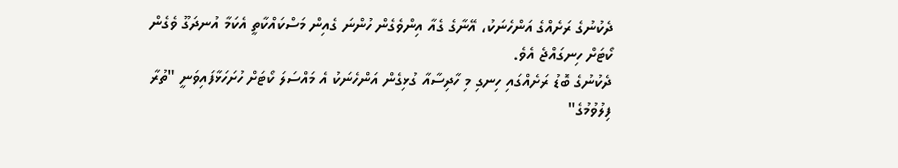ދެކުނުގެ ރަށެއްގެ އަންހެނަކު، އޭނާގެ ގެއާ އިންވެގެން ހުންނަ ގެއިން މަސްކައްކާތީ އެކަމާ އުނދަގޫ ވެގެން ކޯޓަށް ހިނގައްޖެ އެވެ.
ދެކުނުގެ ބޮޑު ރަށެއްގައި ހިނގި މި ހާދިސާއާ ގުޅިގެން އަންހެނަކު އެ މައްސަލަ ކޯޓަށް ހުށަހަޅާފައިވަނީ "ތުރާ ފިލުވުމުގެ"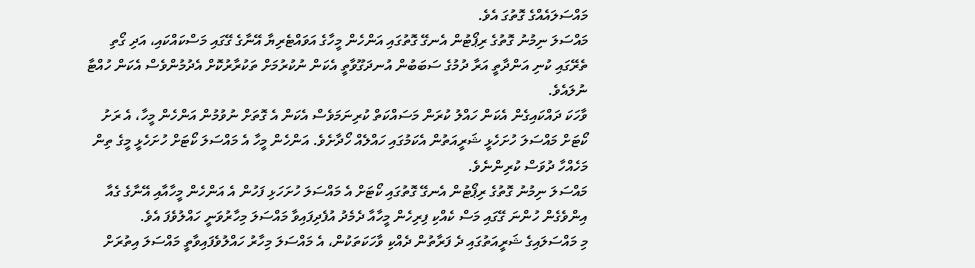މައްސަލައެއްގެ ގޮތުގަ އެވެ.
މައްސަލަ ނިމުނު ގޮތުގެ ރިޕޯޓުން އެނގޭ ގޮތުގައި އަންހެން މީހާގެ އަވައްޓެރިޔާ އޭނާގެ ގޭގައި މަސްކައްކައި، އަދި ގޯތި ތެރޭގައި ކުނި އަންދާތީ އަރާ ދުމުގެ ސަބަބުން އުނދަގޫވާތީ އެކަން ނުކުރުމަށް ތަކުރާރުކޮށް އެދުމުންވެސް އެކަން ހުއްޓާ ނުލައެވެ.
ވާހަކަ ދައްކައިގެން އެކަން ހައްލު ކުރަން މަސައްކަތް ކުރިނަމަވެސް އެކަން އެ ގޮތަށް ނުވުމުން އަންހެން މީހާ، އެ ރަށު ކޯޓަށް މައްސަލަ ހުށަހެޅީ ޝަރީއަތުން އެކަމުގައި ހައްލެއް ހޯދާށެވެ. އަންހެން މީހާ އެ މައްސަލަ ކޯޓަށް ހުށަހެޅީ މީގެ ތިން މަހެއްހާ ދުވަސް ކުރިންނެވެ.
މައްސަލަ ނިމުނު ގޮތުގެ ރިޕޯޓުން އެނގޭ ގޮތުގައި ކޯޓަށް އެ މައްސަލަ ހުށަހަޅި ފަހުން އެ އަންހެން މީހާއާއި އޭނާގެ ގެއާ އިންވެގެން ހުންނަ ގޭގައި މަސް ކެއްކި ފިރިހެން މީހާއާ ދެމެދު އުފެދިފައިވާ މައްސަލަ މިހާރުވަނީ ހައްލުވެފަ އެވެ.
މި މައްސަލައިގެ ޝަރީއަތުގައި ދެ ފަރާތުން ދެއްކި ވާހަކަތަކުން، އެ މައްސަލަ މިހާރު ހައްލުވެފައިވާތީ މައްސަލަ އިތުރަށް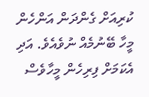ކުރިއަށް ގެންދަން އަންހެން މީހާ ބޭނުމެއް ނުވެއެވެ. އަދި އެކަމަށް ފިރިހެން މީހާވެސް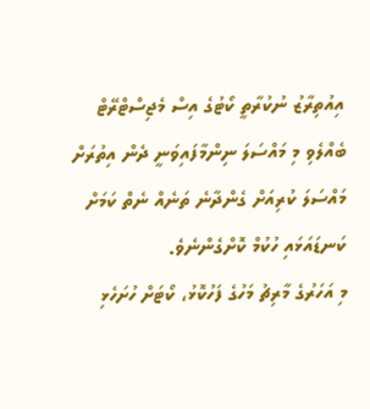އިއުތިރާޒު ނުކުރާތީ ކޯޓުގެ އިސް މެޖިސްޓްރޭޓް ބެއްލެވި މި މައްސަލަ ނިންމާފައިވަނީ ދެން އިތުރަށް މައްސަލަ ކުރިއަށް ގެންދާނެ ތަނެއް ނެތް ކަމަށް ކަނޑައަޅައި ހުކުމް ކޮށްގެންނެވެ.
މި އަހަރުގެ މާރިޗު މަހުގެ ފަހުކޮޅު، ކޯޓަށް ހުށަހެޅި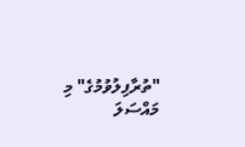"ތުރާފިލުވުމުގެ" މި މައްސަލަ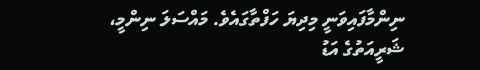ނިންމާފައިވަނީ މިދިޔަ ހަފްތާގައެވެ. މައްސަލަ ނިންމީ، ޝަރީއަތުގެ އަޑު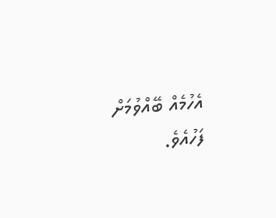އެހުމެއް ބޭއްވުމަށް ފަހުއެވެ.